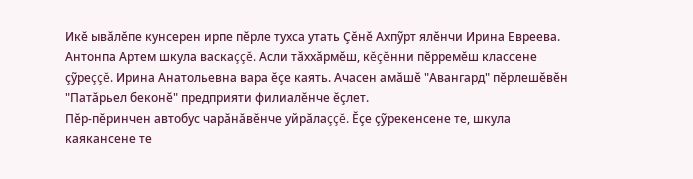Икĕ ывăлĕпе кунсерен ирпе пĕрле тухса утать Çĕнĕ Ахпỹрт ялĕнчи Ирина Евреева. Антонпа Артем шкула васкаççĕ. Асли тăххăрмĕш, кĕçĕнни пĕрремĕш классене çỹреççĕ. Ирина Анатольевна вара ĕçе каять. Ачасен амăшĕ "Авангард" пĕрлешĕвĕн "Патăрьел беконĕ" предприяти филиалĕнче ĕçлет.
Пĕр-пĕринчен автобус чарăнăвĕнче уйрăлаççĕ. Ĕçе çỹрекенсене те, шкула каякансене те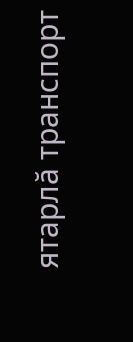ятарлă транспорт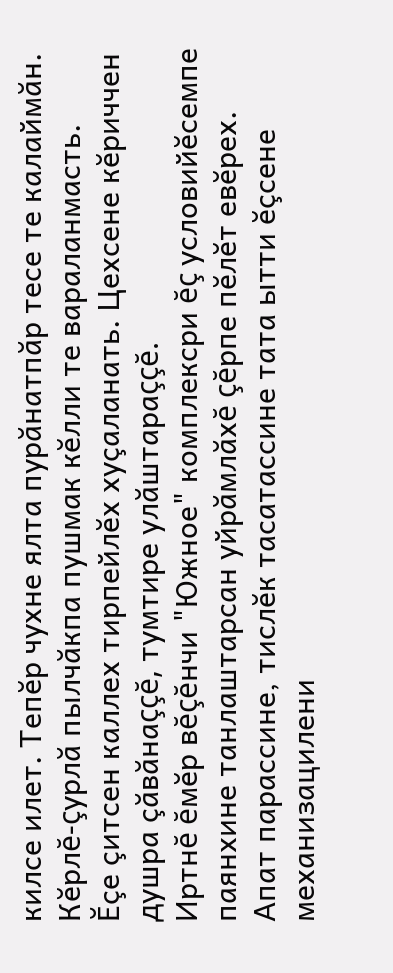килсе илет. Тепĕр чухне ялта пурăнатпăр тесе те калаймăн. Кĕрлĕ-çурлă пылчăкпа пушмак кĕлли те вараланмасть.
Ĕçе çитсен каллех тирпейлĕх хуçаланать. Цехсене кĕриччен душра çăвăнаççĕ, тумтире улăштараççĕ.
Иртнĕ ĕмĕр вĕçĕнчи "Южное" комплексри ĕç условийĕсемпе паянхине танлаштарсан уйрăмлăхĕ çĕрпе пĕлĕт евĕрех. Апат парассине, тислĕк тасатассине тата ытти ĕçсене механизацилени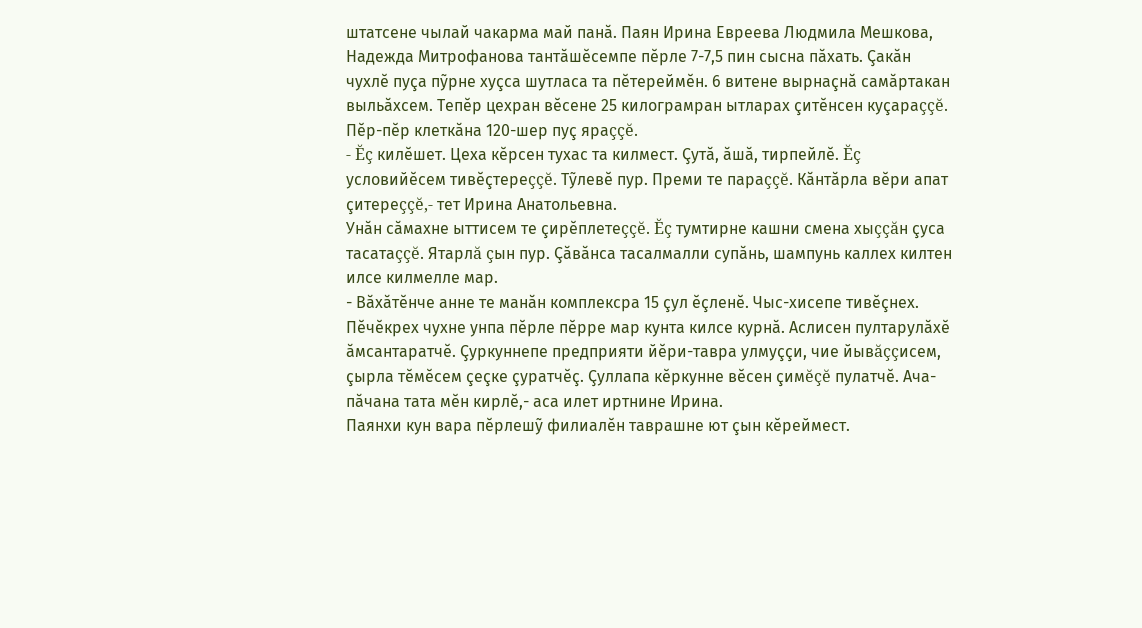штатсене чылай чакарма май панă. Паян Ирина Евреева Людмила Мешкова, Надежда Митрофанова тантăшĕсемпе пĕрле 7-7,5 пин сысна пăхать. Çакăн чухлĕ пуçа пỹрне хуçса шутласа та пĕтереймĕн. 6 витене вырнаçнă самăртакан выльăхсем. Тепĕр цехран вĕсене 25 килограмран ытларах çитĕнсен куçараççĕ. Пĕр-пĕр клеткăна 120-шер пуç яраççĕ.
- Ĕç килĕшет. Цеха кĕрсен тухас та килмест. Çутă, ăшă, тирпейлĕ. Ĕç условийĕсем тивĕçтереççĕ. Тỹлевĕ пур. Преми те параççĕ. Кăнтăрла вĕри апат çитереççĕ,- тет Ирина Анатольевна.
Унăн сăмахне ыттисем те çирĕплетеççĕ. Ĕç тумтирне кашни смена хыççăн çуса тасатаççĕ. Ятарлă çын пур. Çăвăнса тасалмалли супăнь, шампунь каллех килтен илсе килмелле мар.
- Вăхăтĕнче анне те манăн комплексра 15 çул ĕçленĕ. Чыс-хисепе тивĕçнех. Пĕчĕкрех чухне унпа пĕрле пĕрре мар кунта килсе курнă. Аслисен пултарулăхĕ ăмсантаратчĕ. Çуркуннепе предприяти йĕри-тавра улмуççи, чие йывăççисем, çырла тĕмĕсем çеçке çуратчĕç. Çуллапа кĕркунне вĕсен çимĕçĕ пулатчĕ. Ача-пăчана тата мĕн кирлĕ,- аса илет иртнине Ирина.
Паянхи кун вара пĕрлешỹ филиалĕн таврашне ют çын кĕреймест.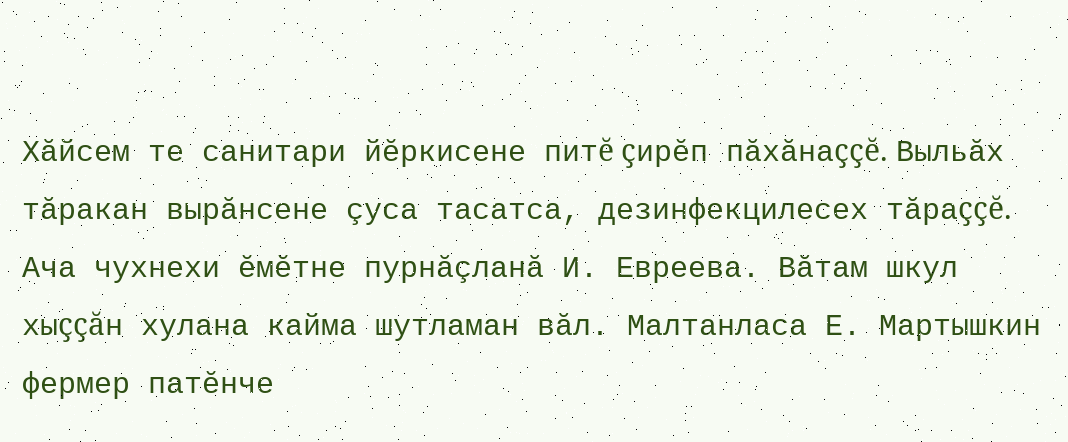Хăйсем те санитари йĕркисене питĕ çирĕп пăхăнаççĕ. Выльăх тăракан вырăнсене çуса тасатса, дезинфекцилесех тăраççĕ.
Ача чухнехи ĕмĕтне пурнăçланă И. Евреева. Вăтам шкул хыççăн хулана кайма шутламан вăл. Малтанласа Е. Мартышкин фермер патĕнче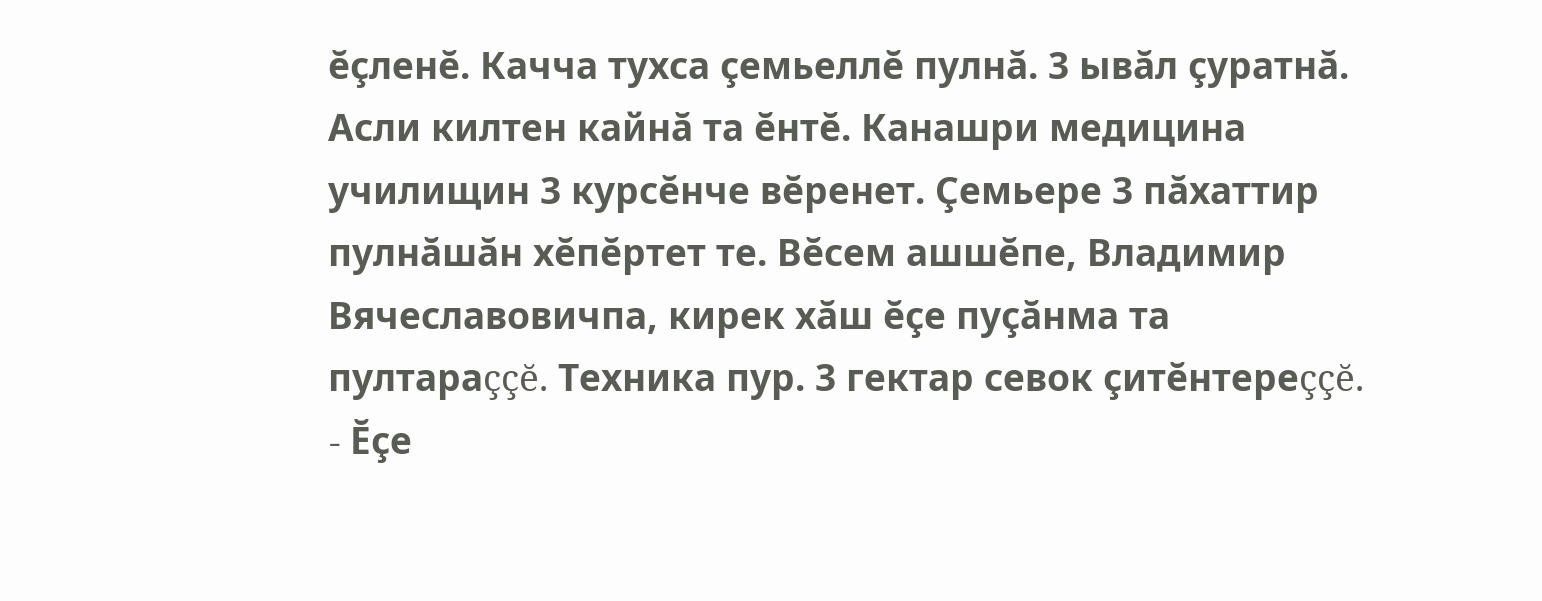ĕçленĕ. Качча тухса çемьеллĕ пулнă. 3 ывăл çуратнă. Асли килтен кайнă та ĕнтĕ. Канашри медицина училищин 3 курсĕнче вĕренет. Çемьере 3 пăхаттир пулнăшăн хĕпĕртет те. Вĕсем ашшĕпе, Владимир Вячеславовичпа, кирек хăш ĕçе пуçăнма та пултараççĕ. Техника пур. 3 гектар севок çитĕнтереççĕ.
- Ĕçе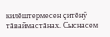килĕштермесен çитĕнỹ тăваймастăнах. Сыснасем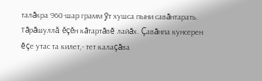талăкра 960-шар грамм ỹт хушса пыни савăнтарать. Тăрăшуллă ĕçĕн кăтартăвĕ лайăх. Çавăнпа кунсерен ĕçе утас та килет,- тет калаçăва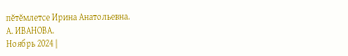пĕтĕмлетсе Ирина Анатольевна.
А. ИВАНОВА.
Ноябрь 2024 |